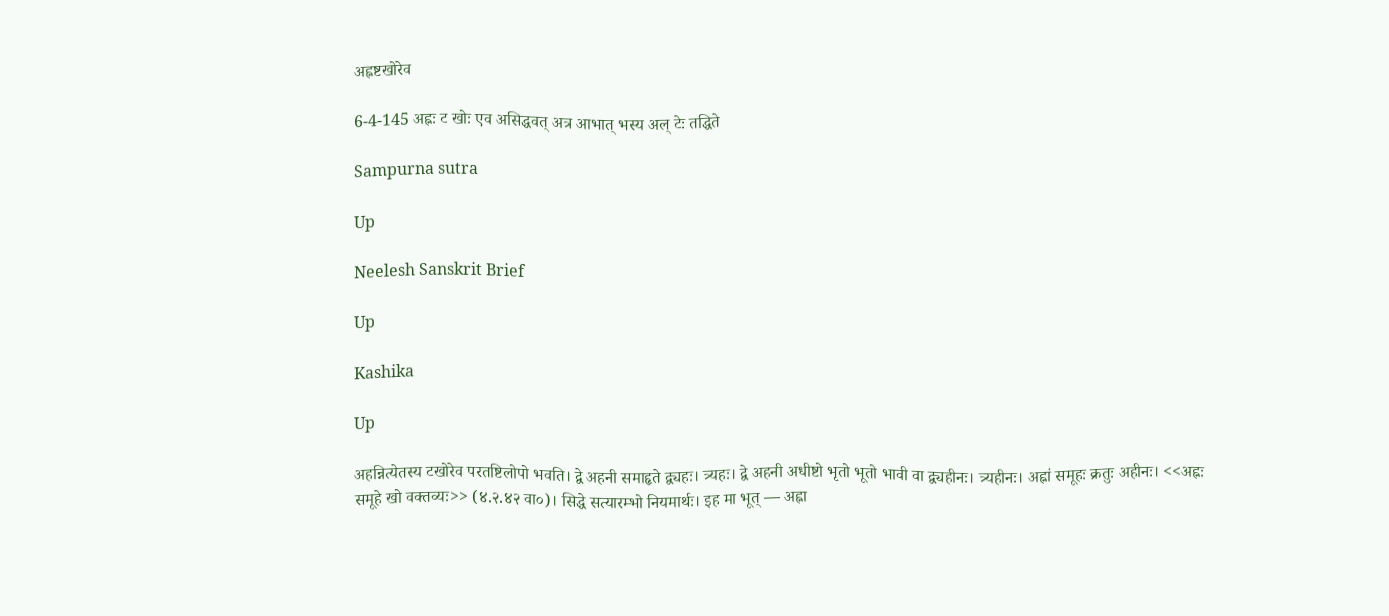अह्नष्टखोरेव

6-4-145 अह्नः ट खोः एव असिद्धवत् अत्र आभात् भस्य अल् टेः तद्धिते

Sampurna sutra

Up

Neelesh Sanskrit Brief

Up

Kashika

Up

अहन्नित्येतस्य टखोरेव परतष्टिलोपो भवति। द्वे अहनी समाहृते द्व्यहः। त्र्यहः। द्वे अहनी अधीष्टो भृतो भूतो भावी वा द्व्यहीनः। त्र्यहीनः। अह्नां समूहः क्रतुः अहीनः। <<अह्नः समूहे खो वक्तव्यः>> (४.२.४२ वा०)। सिद्धे सत्यारम्भो नियमार्थः। इह मा भूत् — अह्ना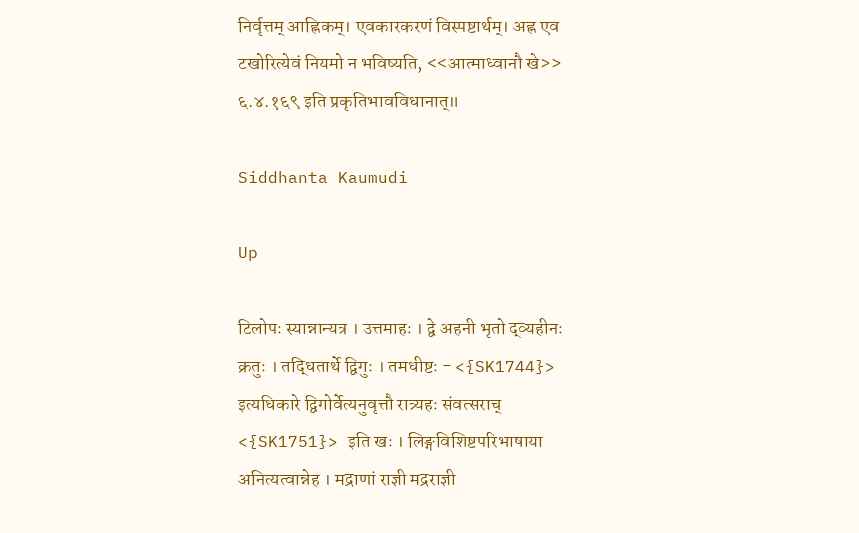निर्वृत्तम् आह्निकम्। एवकारकरणं विस्पष्टार्थम्। अह्न एव टखोरित्येवं नियमो न भविष्यति, <<आत्माध्वानौ खे>> ६.४.१६९ इति प्रकृतिभावविधानात्॥

Siddhanta Kaumudi

Up

टिलोपः स्यान्नान्यत्र । उत्तमाहः । द्वे अहनी भृतो द्व्यहीनः क्रतुः । तद्धितार्थे द्विगुः । तमधीष्टः - <{SK1744}> इत्यधिकारे द्विगोर्वेत्यनुवृत्तौ रात्र्यहः संवत्सराच् <{SK1751}> इति खः । लिङ्गविशिष्टपरिभाषाया अनित्यत्वान्नेह । मद्राणां राज्ञी मद्रराज्ञी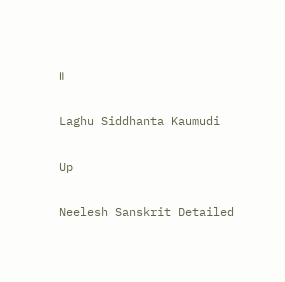॥

Laghu Siddhanta Kaumudi

Up

Neelesh Sanskrit Detailed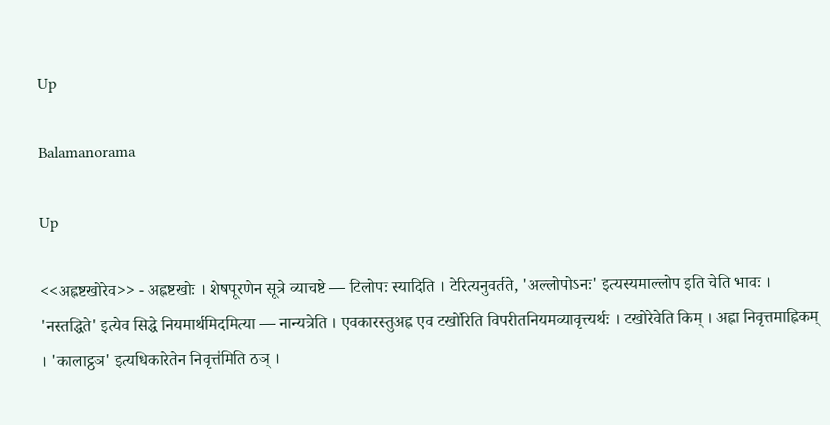Up

Balamanorama

Up

<<अह्नष्टखोरेव>> - अह्नष्टखोः । शेषपूरणेन सूत्रे व्याचष्टे — टिलोपः स्यादिति । टेरित्यनुवर्तते, 'अल्लोपोऽनः' इत्यस्यमाल्लोप इति चेति भावः । 'नस्तद्धिते' इत्येव सिद्धे नियमार्थमिदमित्या — नान्यत्रेति । एवकारस्तुअह्न एव टखो॑रिति विपरीतनियमव्यावृत्त्यर्थः । टखोरेवेति किम् । अह्ना निवृत्तमाह्निकम् । 'कालाट्ठञ' इत्यधिकारेतेन निवृत्त॑मिति ठञ् ।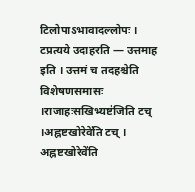टिलोपाऽभावादल्लोपः । टप्रत्यये उदाहरति — उत्तमाह इति । उत्तमं च तदहश्चेति विशेषणसमासः ।राजाहःसखिभ्यष्ट॑जिति टच् ।अह्नष्टखोरेवे॑ति टच् । अह्नष्टखोरेवे॑ति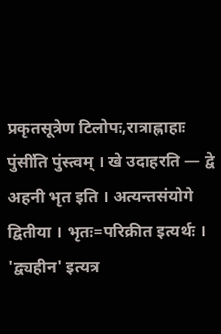प्रकृतसूत्रेण टिलोपः,रात्राह्नाहाः पुंसी॑ति पुंस्त्वम् । खे उदाहरति — द्वे अहनी भृत इति । अत्यन्तसंयोगे द्वितीया । भृतः=परिक्रीत इत्यर्थः । 'द्व्यहीन' इत्यत्र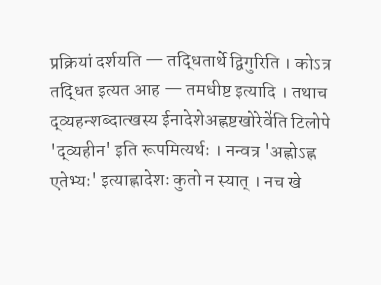प्रक्रियां दर्शयति — तद्धितार्थे द्विगुरिति । कोऽत्र तद्धित इत्यत आह — तमधीष्ट इत्यादि । तथाच द्व्यहन्शब्दात्खस्य ईनादेशेअह्नष्टखोरेवे॑ति टिलोपे 'द्व्यहीन' इति रूपमित्यर्थः । नन्वत्र 'अह्नोऽह्न एतेभ्यः' इत्याह्नादेशः कुतो न स्यात् । नच खे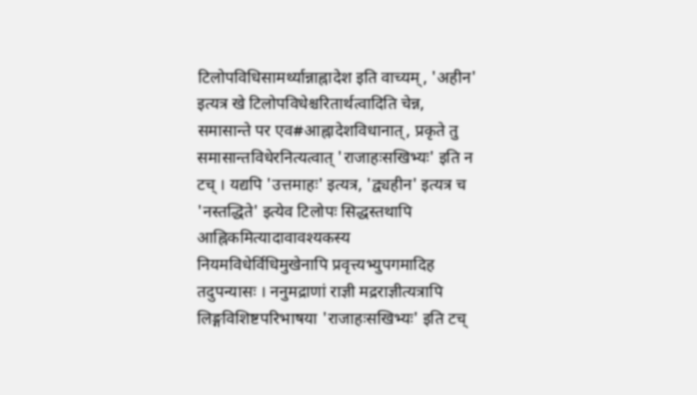टिलोपविधिसामर्थ्यान्नाह्नादेश इति वाच्यम्, 'अहीन' इत्यत्र खे टिलोपविधेश्चरितार्थत्वादिति चेन्न, समासान्ते पर एव#आह्नादेशविधानात्, प्रकृते तु समासान्तविधेरनित्यत्वात् 'राजाहःसखिभ्यः' इति न टच् । यद्यपि 'उत्तमाहः' इत्यत्र, 'द्व्यहीन' इत्यत्र च 'नस्तद्धिते' इत्येव टिलोपः सिद्धस्तथापि आह्निकमित्यादावावश्यकस्य नियमविधेर्विधिमुखेनापि प्रवृत्त्यभ्युपगमादिह तदुपन्यासः । ननुमद्राणां राज्ञी मद्रराज्ञीत्यत्रापि लिङ्गविशिष्टपरिभाषया 'राजाहःसखिभ्यः' इति टच्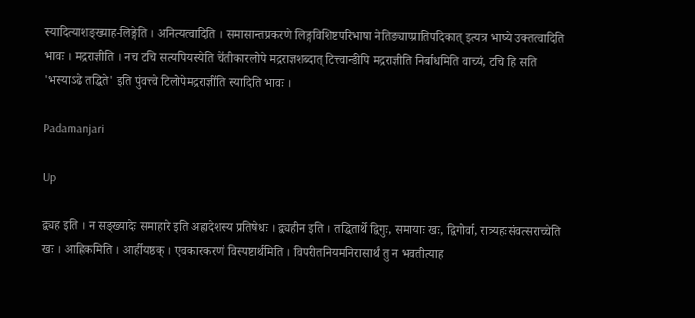स्यादित्याशङ्ख्याह-लिङ्गेति । अनित्यत्वादिति । समासान्तप्रकरणे लिङ्गविशिष्टपरिभाषा नेतिङ्याप्प्रातिपदिकात् इत्यत्र भाष्ये उक्तत्वादिति भावः । मद्रराज्ञीति । नच टचि सत्यपियस्येति चे॑तीकारलोपे मद्रराज्ञशब्दात् टित्त्वान्ङीपि मद्रराज्ञीति निर्बाधमिति वाच्यं, टचि हि सति 'भस्याऽढे तद्धिते' इति पुंवत्त्वे टिलोपेमद्रराज्ञी॑ति स्यादिति भावः ।

Padamanjari

Up

द्व्यह इति । न सङ्ख्यादेः समाहारे इति अह्रादेशस्य प्रतिषेधः । द्व्यहीन इति । तद्धितार्थे द्विगुः, समायाः खः, द्विगोर्वा, रात्र्यहःसंवत्सराच्चेति खः । आह्रिकमिति । आर्हीयष्ठक् । एवकारकरणं विस्पष्टार्थमिति । विपरीतनियमनिरासार्थं तु न भवतीत्याह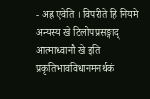- अह्र एवेति । विपरीते हि नियमे अन्यस्य खे टिलोपप्रसङ्गाद् आत्माध्वानौ खे इति प्रकृतिभावविधानमनर्थकं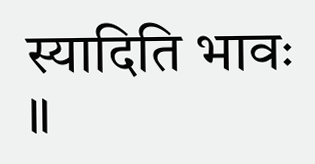स्यादिति भावः ॥